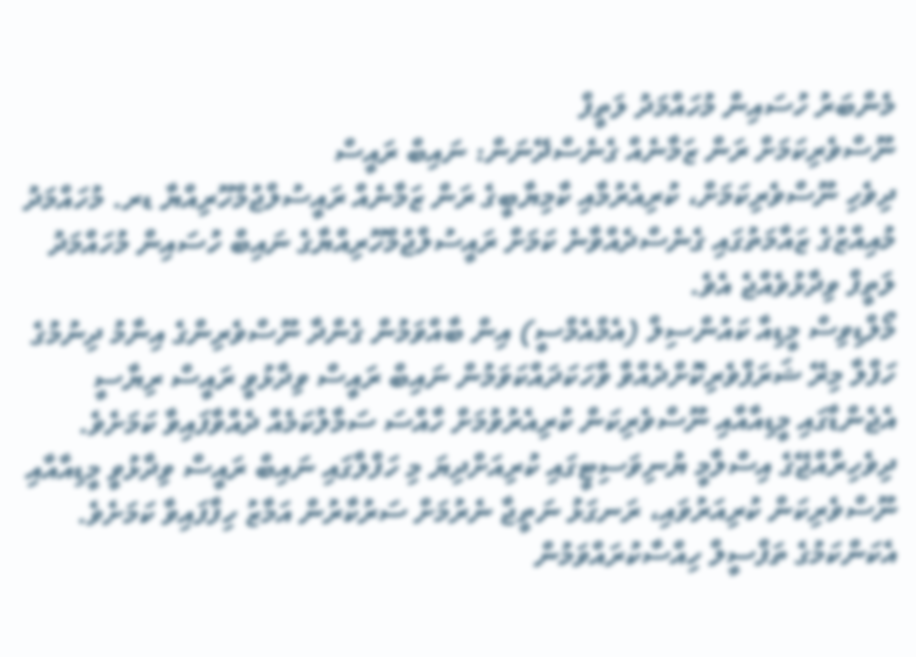މެންބަރު ހުސައިން މުހައްމަދު ލަތީފް
ނޫސްވެރިކަމަށް ރަން ޒަމާނެއް ގެނެސްދޭނަން: ނައިބް ރައީސް
ދިވެހި ނޫސްވެރިކަމަށް، ކުރިއެރުމާއި ކާމިޔާބީގެ ރަން ޒަމާނެއް ރައީސުލްޖުމްހޫރިއްޔާ ޑރ. މުހައްމަދު މުއިއްޒުގެ ޒައާމަތުގައި ގެނެސްދެއްވާނެ ކަމަށް ރައީސުލްޖުމްހޫރިއްޔާގެ ނައިބް ހުސައިން މުހައްމަދު ލަތީފް ވިދާޅުވެއްޖެ އެވެ.
މޯލްޑިވިސް މީޑިއާ ކައުންސިލް (އެމްއެމްސީ) އިން ބާއްވަމުން ގެންދާ ނޫސްވެރިންގެ އިނާމު ދިނުމުގެ ހަފްލާ މިރޭ ޝަރަފްވެރިކޮށްދެއްވާ ވާހަކަދައްކަވަމުން ނައިބް ރައީސް ވިދާޅުވީ ރައީސް ރިޔާސީ އެޖެންޑާގައި މީޑިއާއާއި ނޫސްވެރިކަން ކުރިއެރުވުމަށް ހާއްސަ ސަމާލުކަމެއް ދެއްވާފައިވާ ކަމަށެވެ.
ދިވެހިރާއްޖޭގެ އިސްލާމީ ޔުނިވަސިޓީގައި ކުރިއަށްދިޔަ މި ހަފްލާގައި ނައިބް ރައީސް ވިދާޅުވީ މީޑިއާއާއި ނޫސްވެރިކަން ކުރިއަރުވައި، ރަނގަޅު ނަތީޖާ ނެރުމަށް ސަރުކާރުން އަމާޒު ހިފާފައިވާ ކަމަށެވެ.
އެކަންކަމުގެ ތަފްސީލް ހިއްސާކުރައްވަމުން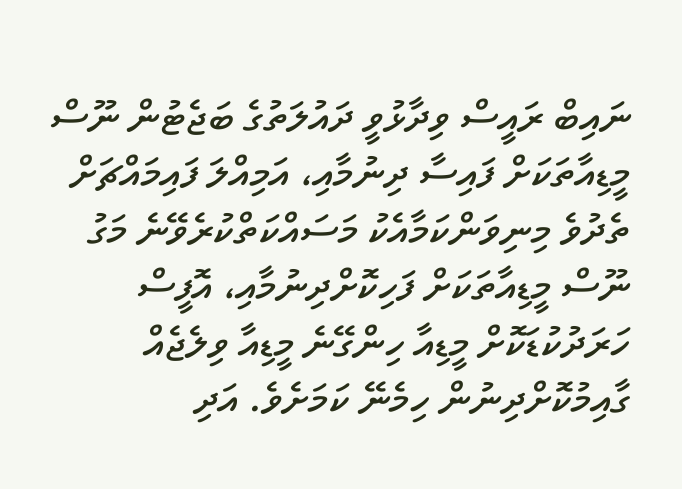ނައިބް ރައީސް ވިދާޅުވީ ދައުލަތުގެ ބަޖެޓުން ނޫސް މީޑިއާތަކަށް ފައިސާ ދިނުމާއި، އަމިއްލަ ފައިމައްޗަށް ތެދުވެ މިނިވަންކަމާއެކު މަސައްކަތްކުރެވޭނެ މަގު ނޫސް މީޑިއާތަކަށް ފަހިކޮށްދިނުމާއި، އޮފީސް ހަރަދުކުޑަކޮށް މީޑިއާ ހިންގޭނެ މީޑިއާ ވިލެޖެއް ގާއިމުކޮށްދިނުން ހިމެނޭ ކަމަށެވެ. އަދި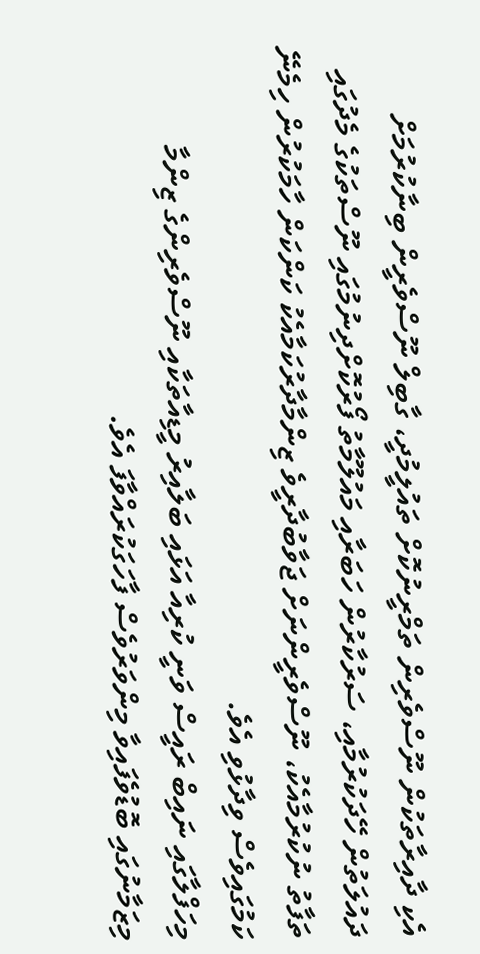އެކި ދާއިރާތަކުން ނޫސްވެރިން ތަމްރީނުކޮށް ތައުލީމުދީ، ގާބިލް ނޫސްވެރީން ބިނާކުރުމަށް ދައުލަތުން ހޭދަކުރުމާއި، ސަރުކާރުން ހަބަރާއި މައުލޫމާތު ފޯރުކޮށްދިނުމުގައި ނޫސްތަކުގެ މެދުގައި ތަފާތު ނުކުރުމާއެކު، ނޫސްވެރީންނަށް ޖަވާބުދާރީވެ ޒިންމާދާރުކަމާއެކު ކަންކަން ހާމަކުރުން ހިމެނޭ ކަމުގައިވެސް ވިދާޅުވި އެވެ.
މިހަފްލާގައި ނައިބް ރައީސް ވަނީ ކުރިއާ އަޅައި ބަލާއިރު މީޑިއާތަކާއި ނޫސްވެރިންގެ ޒިންމާ މިޒަމާނުގައި ބޮޑުވެފައިވާ މިންވަރުވެސް ފާހަގަކުރައްވާފަ އެވެ.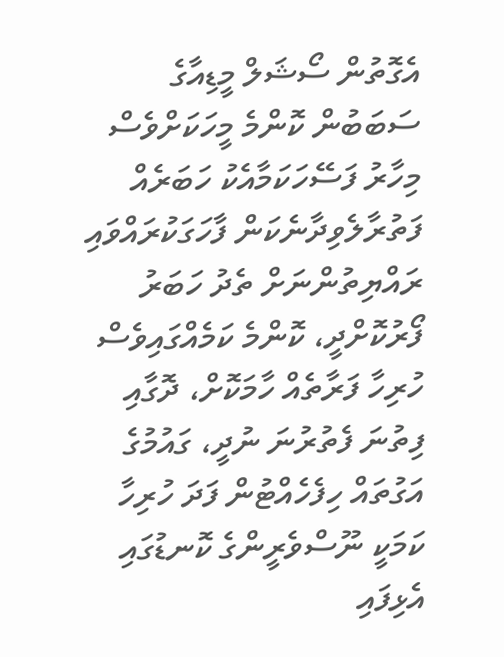އެގޮތުން ސޯޝަލް މީޑިއާގެ ސަބަބުން ކޮންމެ މީހަކަށްވެސް މިހާރު ފަސޭހަކަމާއެކު ހަބަރެއް ފަތުރާލެވިދާނެކަން ފާހަގަކުރައްވައި ރައްޔިތުންނަށް ތެދު ހަބަރު ފޯރުކޮށްދީ، ކޮންމެ ކަމެއްގައިވެސް ހުރިހާ ފަރާތެއް ހާމަކޮށް، ދޮގާއި ފިތުނަ ފެތުރުނަ ނުދީ، ގައުމުގެ އަގުތައް ހިފެހެއްޓުން ފަދަ ހުރިހާ ކަމަކީ ނޫސްވެރީންގެ ކޮނޑުގައި އެޅިފައި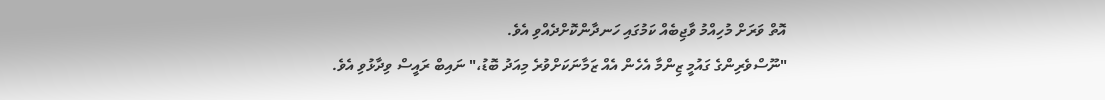އޮތް ވަރަށް މުހިއްމު ވާޖިބެއް ކަމުގައި ހަނދާންކޮށްދެއްވި އެވެ.
"ނޫސްވެރިންގެ ގައުމީ ޒިންމާ އެހެން އެއް ޒަމާނަކަށްވުރެ މިއަދު ބޮޑު،" ނައިބް ރައީސް ވިދާޅުވި އެވެ.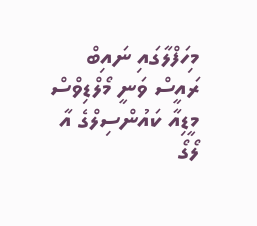މިހަފްލާގައި ނައިބް ރައީސް ވަނީ މޯލްޑިވްސް މީޑިއާ ކައުންސިލްގެ އާ ލޯގޯ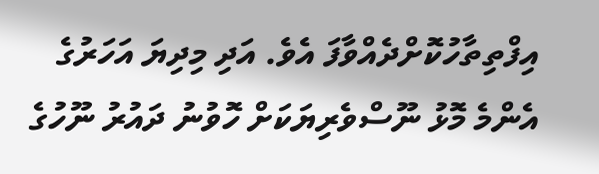އިފްތިތާހުކޮށްދެއްވާފަ އެވެ. އަދި މިދިޔަ އަހަރުގެ އެންމެ މޮޅު ނޫސްވެރިޔަކަށް ހޮވުނު ދައުރު ނޫހުގެ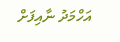އަހްމަދު ނާއިފަށް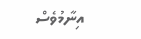އިނާމުވެސް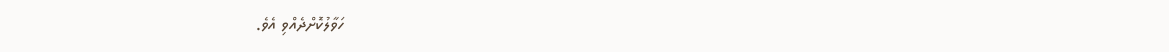ހަވާލުކޮށްދެއްވި އެވެ.